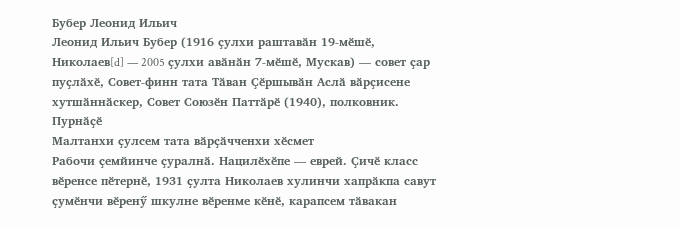Бубер Леонид Ильич
Леонид Ильич Бубер (1916 ҫулхи раштавӑн 19-мӗшӗ, Николаев[d] — 2005 ҫулхи авӑнӑн 7-мӗшӗ, Мускав) — совет ҫар пуҫлӑхӗ, Совет-финн тата Тӑван Ҫӗршывӑн Аслӑ вӑрҫисене хутшӑннӑскер, Совет Союзӗн Паттӑрӗ (1940), полковник.
Пурнӑҫӗ
Малтанхи ҫулсем тата вӑрҫӑчченхи хӗсмет
Рабочи ҫемйинче ҫуралнӑ. Нацилӗхӗпе — еврей. Ҫичӗ класс вӗренсе пӗтернӗ, 1931 ҫулта Николаев хулинчи хапрӑкпа савут ҫумӗнчи вӗренӳ шкулне вӗренме кӗнӗ, карапсем тӑвакан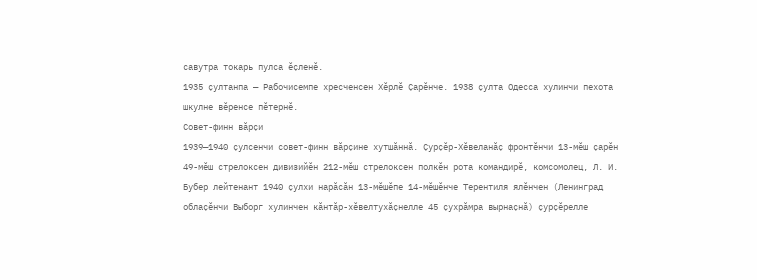савутра токарь пулса ӗҫленӗ.
1935 ҫултанпа — Рабочисемпе хресченсен Хӗрлӗ Ҫарӗнче. 1938 ҫулта Одесса хулинчи пехота шкулне вӗренсе пӗтернӗ.
Совет-финн вӑрҫи
1939—1940 ҫулсенчи совет-финн вӑрҫине хутшӑннӑ. Ҫурҫӗр-Хӗвеланӑҫ фронтӗнчи 13-мӗш ҫарӗн 49-мӗш стрелоксен дивизийӗн 212-мӗш стрелоксен полкӗн рота командирӗ, комсомолец, Л. И. Бубер лейтенант 1940 ҫулхи нарӑсӑн 13-мӗшӗпе 14-мӗшӗнче Терентиля ялӗнчен (Ленинград облаҫӗнчи Выборг хулинчен кӑнтӑр-хӗвелтухӑҫнелле 45 ҫухрӑмра вырнаҫнӑ) ҫурҫӗрелле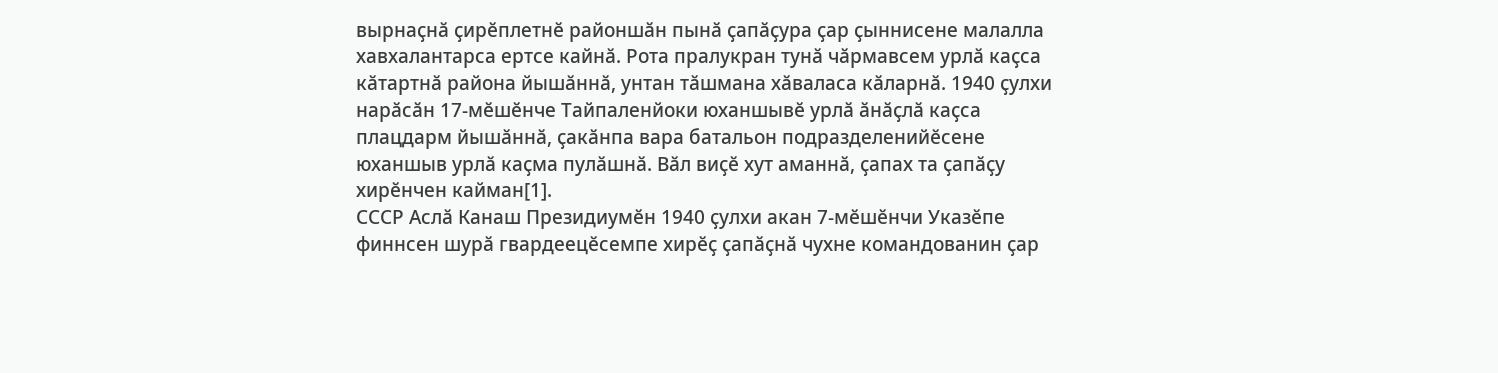вырнаҫнӑ ҫирӗплетнӗ районшӑн пынӑ ҫапӑҫура ҫар ҫыннисене малалла хавхалантарса ертсе кайнӑ. Рота пралукран тунӑ чӑрмавсем урлӑ каҫса кӑтартнӑ района йышӑннӑ, унтан тӑшмана хӑваласа кӑларнӑ. 1940 ҫулхи нарӑсӑн 17-мӗшӗнче Тайпаленйоки юханшывӗ урлӑ ӑнӑҫлӑ каҫса плацдарм йышӑннӑ, ҫакӑнпа вара батальон подразделенийӗсене юханшыв урлӑ каҫма пулӑшнӑ. Вӑл виҫӗ хут аманнӑ, ҫапах та ҫапӑҫу хирӗнчен кайман[1].
СССР Аслӑ Канаш Президиумӗн 1940 ҫулхи акан 7-мӗшӗнчи Указӗпе финнсен шурӑ гвардеецӗсемпе хирӗҫ ҫапӑҫнӑ чухне командованин ҫар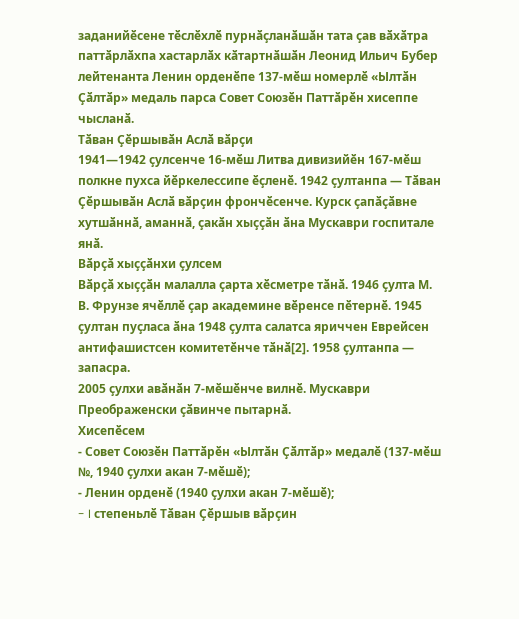заданийӗсене тӗслӗхлӗ пурнӑҫланӑшӑн тата ҫав вӑхӑтра паттӑрлӑхпа хастарлӑх кӑтартнӑшӑн Леонид Ильич Бубер лейтенанта Ленин орденӗпе 137-мӗш номерлӗ «Ылтӑн Ҫӑлтӑр» медаль парса Совет Союзӗн Паттӑрӗн хисеппе чысланӑ.
Тӑван Ҫӗршывӑн Аслӑ вӑрҫи
1941—1942 ҫулсенче 16-мӗш Литва дивизийӗн 167-мӗш полкне пухса йӗркелессипе ӗҫленӗ. 1942 ҫултанпа — Тӑван Ҫӗршывӑн Аслӑ вӑрҫин фрончӗсенче. Курск ҫапӑҫӑвне хутшӑннӑ, аманнӑ, ҫакӑн хыҫҫӑн ӑна Мускаври госпитале янӑ.
Вӑрҫӑ хыҫҫӑнхи ҫулсем
Вӑрҫӑ хыҫҫӑн малалла ҫарта хӗсметре тӑнӑ. 1946 ҫулта М. В. Фрунзе ячӗллӗ ҫар академине вӗренсе пӗтернӗ. 1945 ҫултан пуҫласа ӑна 1948 ҫулта салатса яриччен Еврейсен антифашистсен комитетӗнче тӑнӑ[2]. 1958 ҫултанпа — запасра.
2005 ҫулхи авӑнӑн 7-мӗшӗнче вилнӗ. Мускаври Преображенски ҫӑвинче пытарнӑ.
Хисепӗсем
- Совет Союзӗн Паттӑрӗн «Ылтӑн Ҫӑлтӑр» медалӗ (137-мӗш №, 1940 ҫулхи акан 7-мӗшӗ);
- Ленин орденӗ (1940 ҫулхи акан 7-мӗшӗ);
- I степеньлӗ Тӑван Ҫӗршыв вӑрҫин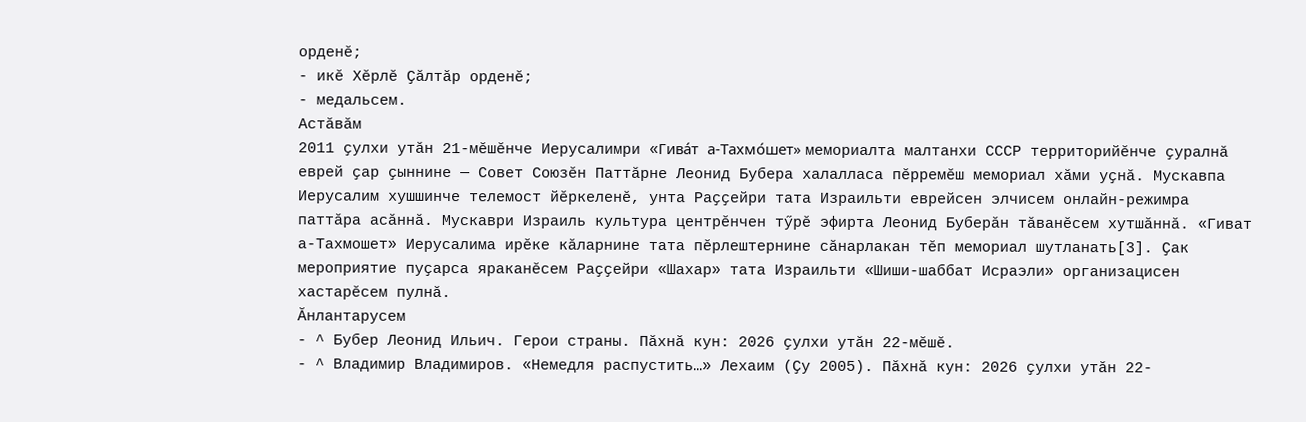орденӗ;
- икӗ Хӗрлӗ Ҫӑлтӑр орденӗ;
- медальсем.
Астӑвӑм
2011 ҫулхи утӑн 21-мӗшӗнче Иерусалимри «Гива́т а-Тахмо́шет» мемориалта малтанхи СССР территорийӗнче ҫуралнӑ еврей ҫар ҫыннине — Совет Союзӗн Паттӑрне Леонид Бубера халалласа пӗрремӗш мемориал хӑми уҫнӑ. Мускавпа Иерусалим хушшинче телемост йӗркеленӗ, унта Раҫҫейри тата Израильти еврейсен элчисем онлайн-режимра паттӑра асӑннӑ. Мускаври Израиль культура центрӗнчен тӳрӗ эфирта Леонид Буберӑн тӑванӗсем хутшӑннӑ. «Гиват а-Тахмошет» Иерусалима ирӗке кӑларнине тата пӗрлештернине сӑнарлакан тӗп мемориал шутланать[3]. Ҫак мероприятие пуҫарса яраканӗсем Раҫҫейри «Шахар» тата Израильти «Шиши-шаббат Исраэли» организацисен хастарӗсем пулнӑ.
Ӑнлантарусем
- ^ Бубер Леонид Ильич. Герои страны. Пӑхнӑ кун: 2026 ҫулхи утӑн 22-мӗшӗ.
- ^ Владимир Владимиров. «Немедля распустить…» Лехаим (Ҫу 2005). Пӑхнӑ кун: 2026 ҫулхи утӑн 22-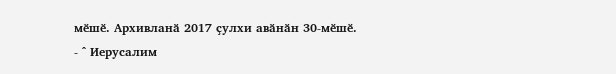мӗшӗ. Архивланӑ 2017 ҫулхи авӑнӑн 30-мӗшӗ.
- ^ Иерусалим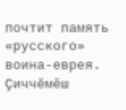почтит память «русского» воина-еврея. Ҫиччӗмӗш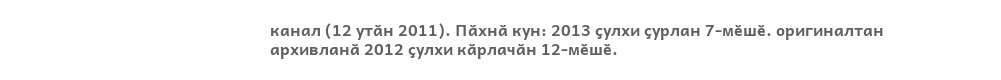канал (12 утӑн 2011). Пӑхнӑ кун: 2013 ҫулхи ҫурлан 7-мӗшӗ. оригиналтан архивланӑ 2012 ҫулхи кӑрлачӑн 12-мӗшӗ.